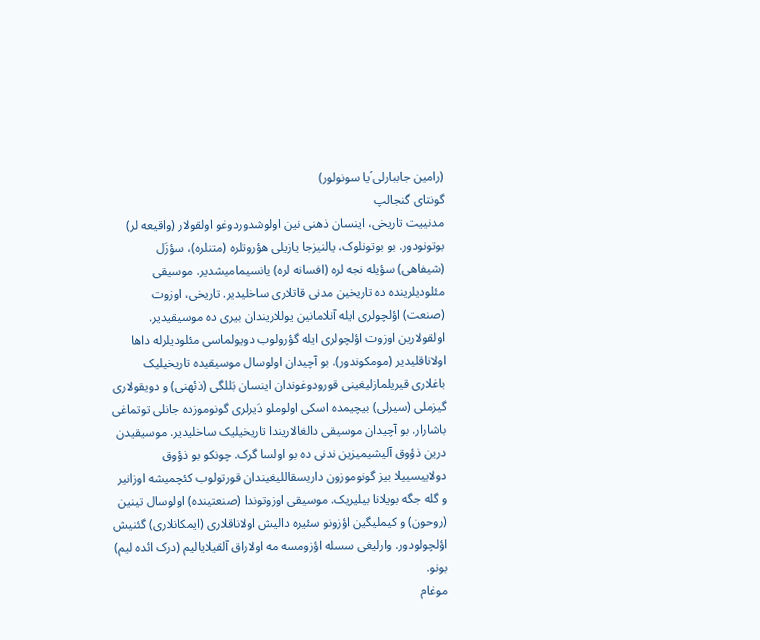(رامین جاببارلی´یا سونولور)
گونتای گنجالپ
مدنییت تاریخی، اینسان ذهنی نین اولوشدوردوغو اولقولار (واقیعه لر) بوتونودور. بو بوتونلوک، یالنیزجا یازیلی هؤروتلره (متنلره)، سؤزَل (شیفاهی) سؤیله نجه لره (افسانه لره) یانسیمامیشدیر. موسیقی مئلودیلرینده ده تاریخین مدنی قاتلاری ساخلیدیر. تاریخی، اوزوت (صنعت) اؤلچولری ایله آنلامانین یوللاریندان بیری ده موسیقیدیر. اولقولارین اوزوت اؤلچولری ایله گؤرولوب دویولماسی مئلودیلرله داها اولاناقلیدیر (مومکوندور). بو آچیدان اولوسال موسیقیده تاریخیلیک باغلاری قیریلمازلیغینی قورودوغوندان اینسان بَللگی (ذئهنی) و دویقولاری گیزملی (سیرلی) بیچیمده اسکی اولوملو دَیرلری گونوموزده جانلی توتماغی باشارار. بو آچیدان موسیقی دالغالاریندا تاریخیلیک ساخلیدیر. موسیقیدن درین ذؤوق آلیشیمیزین ندنی ده بو اولسا گرک. چونکو بو ذؤوق دولاییسییلا بیز گونوموزون داریسقاللیغیندان قورتولوب کئچمیشه اوزانیر و گله جگه بویلانا بیلیریک. موسیقی اوزوتوندا (صنعتینده) اولوسال تینین (روحون) و کیملیگین اؤزونو سئیره دالیش اولاناقلاری (ایمکانلاری) گئنیش اؤلچولودور. وارلیغی سسله اؤزومسه مه اولاراق آلقیلایالیم (درک ائده لیم) بونو.
موغام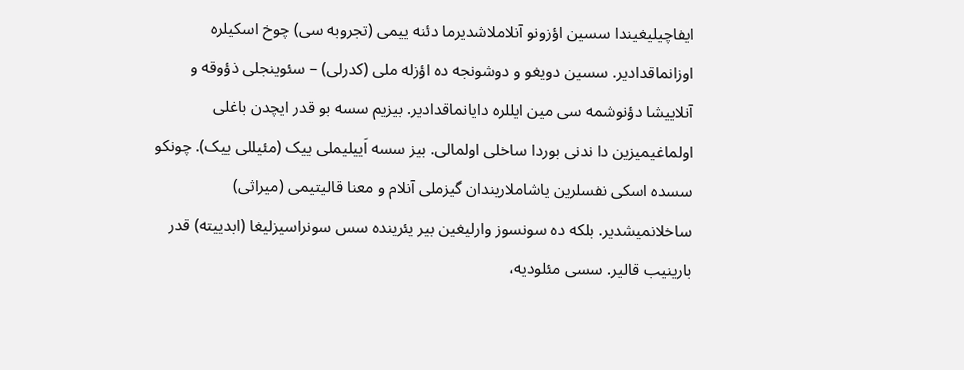ایفاچیلیغیندا سسین اؤزونو آنلاملاشدیرما دئنه ییمی (تجروبه سی) چوخ اسکیلره اوزانماقدادیر. سسین دویغو و دوشونجه ده اؤزله ملی (کدرلی) – سئوینجلی ذؤوقه و آنلاییشا دؤنوشمه سی مین ایللره دایانماقدادیر. بیزیم سسه بو قدر ایچدن باغلی اولماغیمیزین دا ندنی بوردا ساخلی اولمالی. بیز سسه اَییلیملی ییک (مئیللی ییک). چونکو سسده اسکی نفسلرین یاشاملاریندان گیزملی آنلام و معنا قالیتیمی (میراثی) ساخلانمیشدیر. بلکه ده سونسوز وارلیغین بیر یئرینده سس سونراسیزلیغا (ابدییته) قدر بارینیب قالیر. سسی مئلودیه،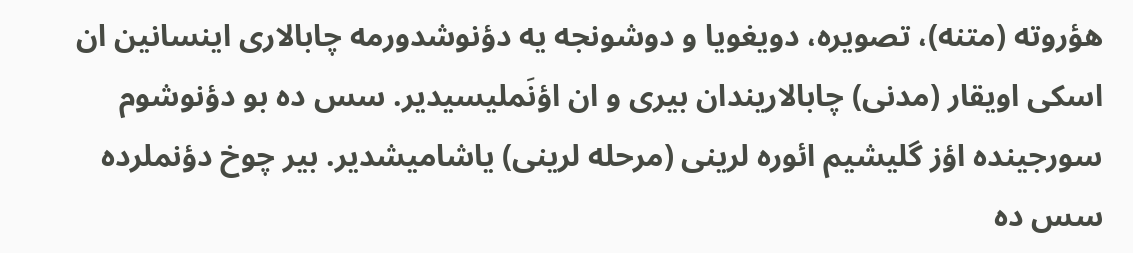هؤروته (متنه)، تصویره، دویغویا و دوشونجه یه دؤنوشدورمه چابالاری اینسانین ان اسکی اویقار (مدنی) چابالاریندان بیری و ان اؤنَملیسیدیر. سس ده بو دؤنوشوم سورجینده اؤز گلیشیم ائوره لرینی (مرحله لرینی) یاشامیشدیر. بیر چوخ دؤنملرده سس ده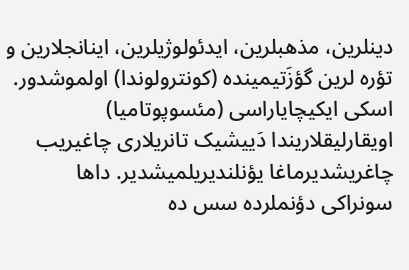دینلرین، مذهبلرین، ایدئولوژیلرین، اینانجلارین و تؤره لرین گؤزَتیمینده (کونترولوندا) اولموشدور. اسکی ایکیچایاراسی (مئسوپوتامیا) اویقارلیقلاریندا دَییشیک تانریلاری چاغیریب چاغریشدیرماغا یؤنلندیریلمیشدیر. داها سونراکی دؤنملرده سس ده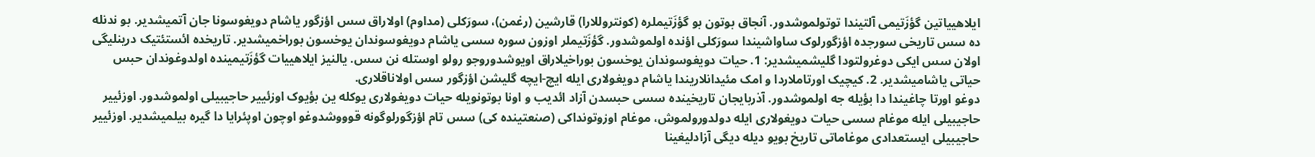ایلاهییاتین گؤزَتیمی آلتیندا توتولموشدور. آنجاق بوتون بو گؤزَتیملره (کونتروللارا) قارشین (رغمن)، سورَکلی (مداوم) اولاراق سس اؤزگور یاشام دویغوسونا جان آتمیشدیر. بو ندنله ده سس تاریخی سورجده اؤزگورلوک ساواشیندا سورَکلی اؤنده اولموشدور. گؤزَتیملر اوزون سوره سسی یاشام دویغوسوندان یوخسون بوراخمیشدیر. تاریخده ائستئتیک درینلیگی اولان سس ایکی دوغرولتودا گلیشمیشدیر: 1. حیات دویغوسوندان یوخسون بوراخیلاراق اویوشدوروجو رولو اوستله نن سس. یالنیز ایلاهییات گؤزَتیمینده اولدوغوندان حبس حیاتی یاشامیشدیر. 2. کیچیک اورتاملاردا و امک مئیدانلاریندا یاشام دویغولاری ایله ایچ-ایچه گلیشن اؤزگور سس اولاناقلاری.
دوغو اورتا چاغیندا دا بؤیله جه اولموشدور. آذربایجان تاریخینده سسی حبسدن آزاد ائدیب و اونا بوتونویله حیات دویغولاری یوکله ین بؤیوک اوزئییر حاجیبیلی اولموشدور. اوزئییر حاجیبیلی ایله موغام سسی حیات دویغولاری ایله دولدورولموش، موغام اوزوتونداکی (صنعتینده کی) سس تام اؤزگورلوگونه قوووشدوغو اوچون اوپئرایا دا گیره بیلمیشدیر. اوزئییر حاجیبیلی ایستعدادی موغاماتی تاریخ بویو دیله دیگی آزادلیغینا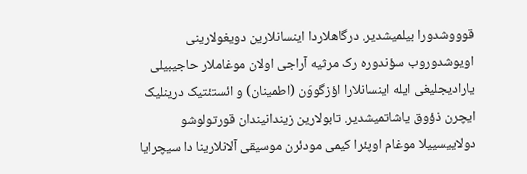قوووشدورا بیلمیشدیر. درگاهلاردا اینسانلارین دویغولارینی اویوشدوروب سؤندوره رک مرثیه آراجی اولان موغاملار حاجیبیلی یارادیجلیغی ایله اینسانلارا اؤزگووَن (اطمینان) و ائستئتیک درینلیک ایچرن ذؤوق یاشاتمیشدیر. تابولارین زیندانیندان قورتولوشو دولاییسییلا موغام اوپئرا کیمی مودئرن موسیقی آلانلارینا دا سیچرایا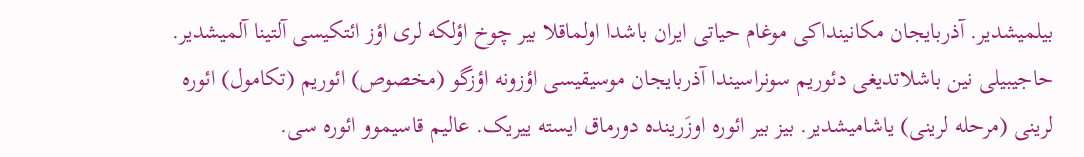بیلمیشدیر. آذربایجان مکانینداکی موغام حیاتی ایران باشدا اولماقلا بیر چوخ اؤلکه لری اؤز ائتکیسی آلتینا آلمیشدیر. حاجیبیلی نین باشلاتدیغی دئوریم سونراسیندا آذربایجان موسیقیسی اؤزونه اؤزگو (مخصوص) ائوریم (تکامول) ائوره لرینی (مرحله لرینی) یاشامیشدیر. بیز بیر ائوره اوزَرینده دورماق ایسته ییریک. عالیم قاسیموو ائوره سی.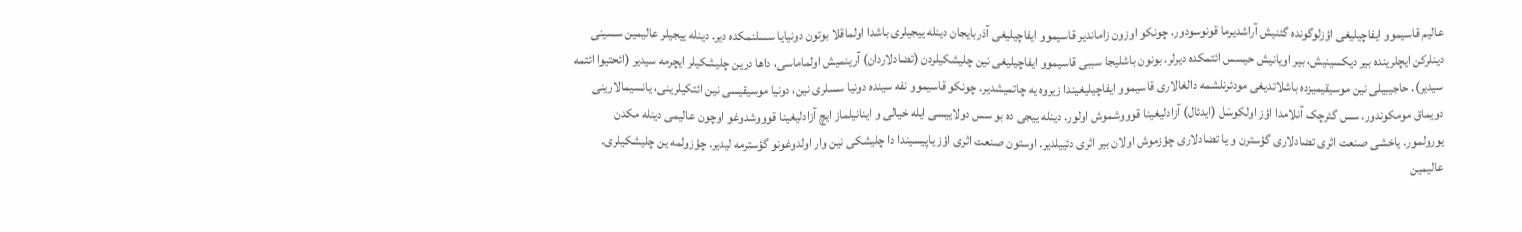عالیم قاسیموو ایفاچیلیغی اؤزلوگونده گئنیش آراشدیرما قونوسودور. چونکو اوزون زاماندیر قاسیموو ایفاچیلیغی آذربایجان دینله ییجیلری باشدا اولماقلا بوتون دونیایا سسلنمکده دیر. دینله ییجیلر عالیمین سسینی دینلرکن ایچلرینده بیر دیکسینیش، بیر اویانیش حیسس ائتمکده دیرلر. بونون باشلیجا سببی قاسیموو ایفاچیلیغی نین چلیشکیلردن (تضادلاردان) آرینمیش اولماماسی، داها درین چلیشکیلر ایچرمه سیدیر (ائحتیوا ائتمه سیدیر). حاجیبیلی نین موسیقیمیزده باشلاتدیغی مودئرنلشمه دالغالاری قاسیموو ایفاچیلیغیندا زیروه یه چاتمیشدیر. چونکو قاسیموو نفه سینده دونیا سسلری نین، دونیا موسیقیسی نین ائتکیلرینی، یانسیمالارینی دویماق مومکوندور. سس گئرچک آنلامدا اؤز اولکوسَل (ایدئال) آزادلیغینا قوووشموش اولور. دینله ییجی ده بو سس دولاییسی ایله خیالی و اینانیلماز ایچ آزادلیغینا قوووشدوغو اوچون عالیمی دینله مکدن یورولمور. یاخشی صنعت اثری تضادلاری گؤسترن و یا تضادلاری چؤزموش اولان بیر اثری دئییلدیر. اوستون صنعت اثری اؤز یاپیسیندا دا چلیشکی نین وار اولدوغونو گؤسترمه لیدیر. چؤزولمه ین چلیشکیلری. عالیمین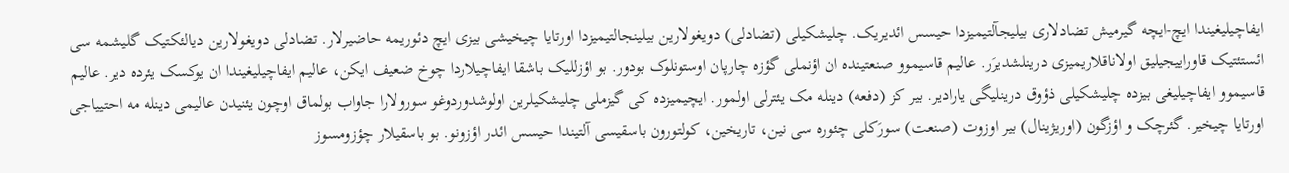ایفاچیلیغیندا ایچ-ایچه گیرمیش تضادلاری بیلیجآلتیمیزدا حیسس ائدیریک. چلیشکیلی (تضادلی) دویغولارین بیلینجالتیمیزدا اورتایا چیخیشی بیزی ایچ دئوریمه حاضیرلار. تضادلی دویغولارین دیالئکتیک گلیشمه سی ائستئتیک قاوراییجیلیق اولاناقلاریمیزی درینلشدیرَر. عالیم قاسیموو صنعتینده ان اؤنملی گؤزه چارپان اوستونلوک بودور. بو اؤزللیک باشقا ایفاچیلاردا چوخ ضعیف ایکن، عالیم ایفاچیلیغیندا ان یوکسک یئرده دیر. عالیم قاسیموو ایفاچیلیغی بیزده چلیشکیلی ذؤوق درینلیگی یارادیر. بیر کز (دفعه) دینله مک یئترلی اولمور. ایچیمیزده کی گیزملی چلیشکیلرین اولوشدوردوغو سورولارا جاواب بولماق اوچون یئنیدن عالیمی دینله مه احتییاجی اورتایا چیخیر. گئرچک و اؤزگون (اوریژینال) بیر اوزوت (صنعت) سورَکلی چئوره سی نین، تاریخین، کولتورون باسقیسی آلتیندا حیسس ائدر اؤزونو. بو باسقیلار چؤزومسوز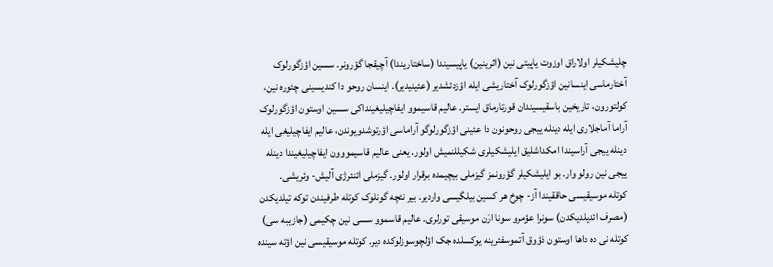چلیشکیلر اولاراق اوزوت یاپیتی نین (اثرینین) یاپیسیندا (ساختاریندا) آچیقجا گؤرونر. سسین اؤزگورلوک آختارماسی اینسانین اؤزگورلوک آختاریشی ایله اؤزدئشدیر (عئینیدیر). اینسان روحو دا کندیسینی چئوره نین، کولتورون، تاریخین باسقیسیندان قورتارماق ایستر. عالیم قاسیموو ایفاچیلیغینداکی سسین اوستون اؤزگورلوک آراما آماجلاری ایله دینله ییجی روحونون دا عئینی اؤزگورلوگو آراماسی اؤرتوشدویوندن، عالیم ایفاچیلیغی ایله دینله ییجی آراسیندا امکداشلیق ایلیشکیلری شکیللنمیش اولور. یعنی عالیم قاسیمووون ایفاچیلیغیندا دینله ییجی نین رولو وار. بو ایلیشکیلر گؤرونمز گیزملی بیچیمده برقرار اولور. گیزملی ائنئرژی آلیش- وئریشی.
کوتله موسیقیسی حاققیندا آز- چوخ هر کسین بیلگیسی واردیر. بیر نئچه گونلوک کوتله طرفیندن توکه تیلدیکدن (مصرف ائدیلدیکدن) سونرا عؤمرو سونا ارَن موسیقی تورلری. عالیم قاسموو سسی نین چکیمی (جازیبه سی) کوتله نی ده داها اوستون ذؤوق آتموسفئرینه یوکسلده جک اؤلچوسوزلوکده دیر. کوتله موسیقیسی نین اؤته سینده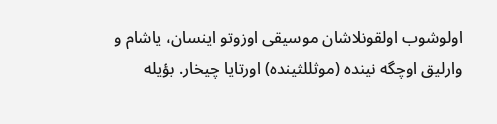اولوشوب اولقونلاشان موسیقی اوزوتو اینسان، یاشام و وارلیق اوچگه نینده (موثللثینده) اورتایا چیخار. بؤیله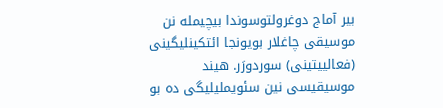بیر آماج دوغرولتوسوندا بیچیمله نن موسیقی چاغلار بویونجا ائتکینلیگینی (فعالییتینی) سوردورَر. هیند موسیقیسی نین سئویملیلیگی ده بو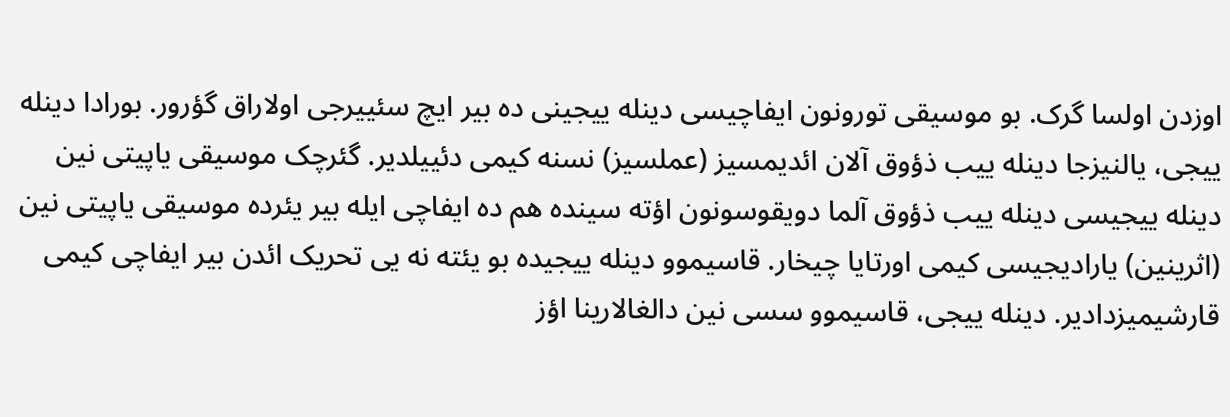اوزدن اولسا گرک. بو موسیقی تورونون ایفاچیسی دینله ییجینی ده بیر ایچ سئییرجی اولاراق گؤرور. بورادا دینله ییجی، یالنیزجا دینله ییب ذؤوق آلان ائدیمسیز (عملسیز) نسنه کیمی دئییلدیر. گئرچک موسیقی یاپیتی نین دینله ییجیسی دینله ییب ذؤوق آلما دویقوسونون اؤته سینده هم ده ایفاچی ایله بیر یئرده موسیقی یاپیتی نین (اثرینین) یارادیجیسی کیمی اورتایا چیخار. قاسیموو دینله ییجیده بو یئته نه یی تحریک ائدن بیر ایفاچی کیمی قارشیمیزدادیر. دینله ییجی، قاسیموو سسی نین دالغالارینا اؤز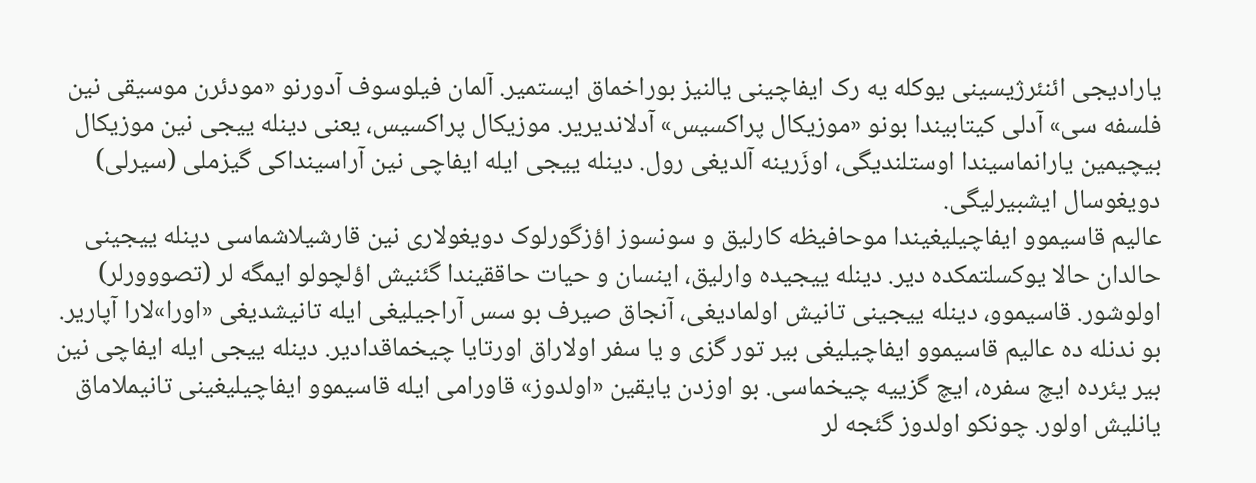یارادیجی ائنئرژیسینی یوکله یه رک ایفاچینی یالنیز بوراخماق ایستمیر. آلمان فیلوسوف آدورنو «مودئرن موسیقی نین فلسفه سی» آدلی کیتابیندا بونو «موزیکال پراکسیس» آدلاندیریر. موزیکال پراکسیس، یعنی دینله ییجی نین موزیکال بیچیمین یارانماسیندا اوستلندیگی، اوزَرینه آلدیغی رول. دینله ییجی ایله ایفاچی نین آراسینداکی گیزملی (سیرلی) دویغوسال ایشبیرلیگی.
عالیم قاسیموو ایفاچیلیغیندا موحافیظه کارلیق و سونسوز اؤزگورلوک دویغولاری نین قارشیلاشماسی دینله ییجینی حالدان حالا یوکسلتمکده دیر. دینله ییجیده وارلیق، اینسان و حیات حاققیندا گئنیش اؤلچولو ایمگه لر (تصووورلر) اولوشور. قاسیموو، دینله ییجینی تانیش اولمادیغی، آنجاق صیرف بو سس آراجیلیغی ایله تانیشدیغی «اورا»لارا آپاریر. بو ندنله ده عالیم قاسیموو ایفاچیلیغی بیر تور گزی و یا سفر اولاراق اورتایا چیخماقدادیر. دینله ییجی ایله ایفاچی نین بیر یئرده ایچ سفره، ایچ گزییه چیخماسی. بو اوزدن یایقین «اولدوز» قاورامی ایله قاسیموو ایفاچیلیغینی تانیملاماق یانلیش اولور. چونکو اولدوز گئجه لر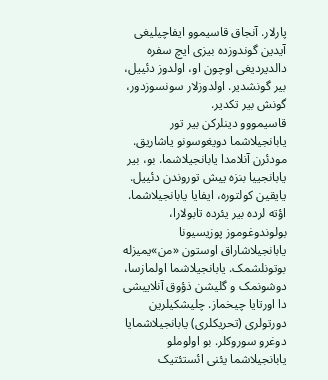پارلار. آنجاق قاسیموو ایفاچیلیغی آیدین گوندوزده بیزی ایچ سفره دالدیردیغی اوچون او، اولدوز دئییل، بیر گونشدیر. اولدوزلار سونسوزدور، گونش بیر تکدیر.
قاسیمووو دینلرکن بیر تور یابانجیلاشما دویغوسونو یاشاریق. مودئرن آنلامدا یابانجیلاشما. بو، بیر یابانجییا بنزه ییش توروندن دئییل. یایقین کولتوره، ایفایا یابانجیلاشما. اؤته لرده بیر یئرده تابولارا، بولوندوغوموز پوزیسیونا یابانجیلاشاراق اوستون «من»یمیزله بوتونلشمک. یابانجیلاشما اولمازسا، دوشونمک و گلیشن ذؤوق آنلاییشی دا اورتایا چیخماز. چلیشکیلرین دورتولری (تحریکلری) یابانجیلاشمایا دوغرو سوروکلر. بو اولوملو یابانجیلاشما یئنی ائستئتیک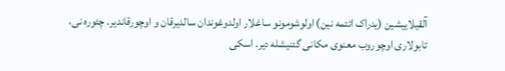آلقیلاییشین (یدراک ائتمه نین) اولوشومونو ساغلار اولدوغوندان سالدیرقان و اوچورقاندیر. چئوره نی، تابولاری اوچوروب معنوی مکانی گئنیشله دیر. اسکی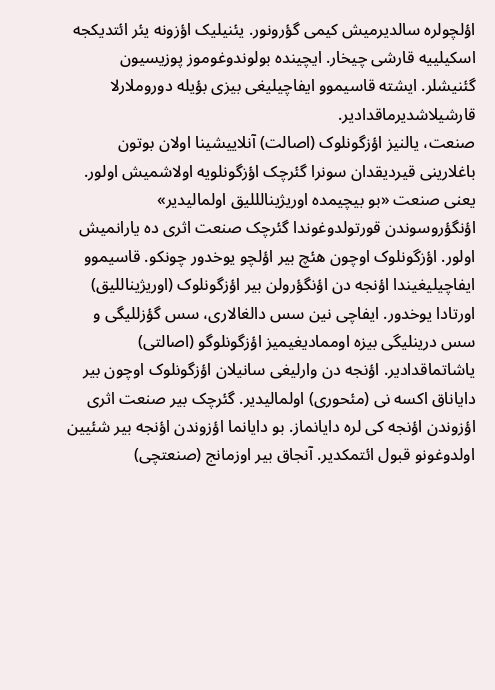اؤلچولره سالدیرمیش کیمی گؤرونور. یئنیلیک اؤزونه یئر ائتدیکجه اسکیلییه قارشی چیخار. ایچینده بولوندوغوموز پوزیسیون گئنیشلر. ایشته قاسیموو ایفاچیلیغی بیزی بؤیله دوروملارلا قارشیلاشدیرماقدادیر.
صنعت، یالنیز اؤزگونلوک (اصالت) آنلاییشینا اولان بوتون باغلارینی قیردیقدان سونرا گئرچک اؤزگونلویه اولاشمیش اولور. یعنی صنعت «بو بیچیمده اوریژینالللیق اولمالیدیر» اؤنگؤروسوندن قورتولدوغوندا گئرچک صنعت اثری ده یارانمیش اولور. اؤزگونلوک اوچون هئچ بیر اؤلچو یوخدور چونکو. قاسیموو ایفاچیلیغیندا اؤنجه دن اؤنگؤرولن بیر اؤزگونلوک (اوریژیناللیق) اورتادا یوخدور. ایفاچی نین سس دالغالاری، سس گؤزللیگی و سس درینلیگی بیزه اوممادیغیمیز اؤزگونلوگو (اصالتی) یاشاتماقدادیر. اؤنجه دن وارلیغی سانیلان اؤزگونلوک اوچون بیر دایاناق اکسه نی (مئحوری) اولمالیدیر. گئرچک بیر صنعت اثری اؤزوندن اؤنجه کی لره دایانماز. بو دایانما اؤزوندن اؤنجه بیر شئیین اولدوغونو قبول ائتمکدیر. آنجاق بیر اوزمانج (صنعتچی)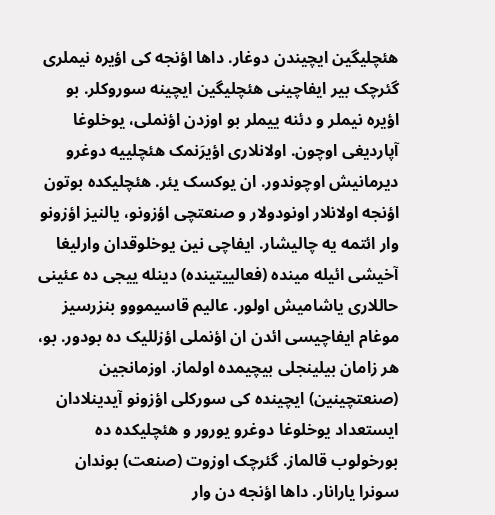هئچلیگین ایچیندن دوغار. داها اؤنجه کی اؤیره نیملری گئرچک بیر ایفاچینی هئچلیگین ایچینه سوروکلر. بو اؤیره نیملر و دئنه ییملر بو اوزدن اؤنملی، یوخلوغا آپاردیغی اوچون. اولانلاری اؤیرَنمک هئچلییه دوغرو دیرمانیش اوچوندور. ان یوکسک یئر. هئچلیکده بوتون اؤنجه اولانلار اونودولار و صنعتچی اؤزونو، یالنیز اؤزونو وار ائتمه یه چالیشار. ایفاچی نین یوخلوقدان وارلیغا آخیشی ائیله مینده (فعالییتینده) دینله ییجی ده عئینی حاللاری یاشامیش اولور. عالیم قاسیمووو بنزرسیز موغام ایفاچیسی ائدن ان اؤنملی اؤزللیک ده بودور. بو، هر زامان بیلینجلی بیچیمده اولماز. اوزمانجین (صنعتچینین) ایچینده کی سورکلی اؤزونو آیدینلادان ایستعداد یوخلوغا دوغرو یورور و هئچلیکده ده بورخولوب قالماز. گئرچک اوزوت (صنعت) بوندان سونرا یارانار. داها اؤنجه دن وار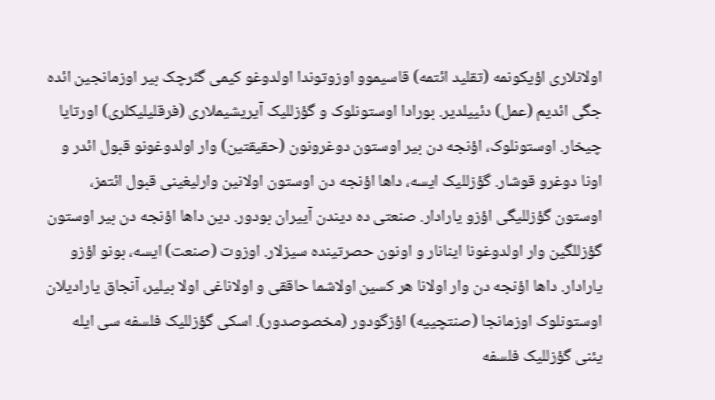اولانلاری اؤیکونمه (تقلید ائتمه) قاسیموو اوزوتوندا اولدوغو کیمی گئرچک بیر اوزمانجین ائده جگی ائدیم (عمل) دئییلدیر. بورادا اوستونلوک و گؤزللیک آیریشیملاری (فرقلیلیکلری) اورتایا چیخار. اوستونلوک، اؤنجه دن بیر اوستون دوغرونون (حقیقتین) وار اولدوغونو قبول ائدر و اونا دوغرو قوشار. گؤزللیک ایسه، داها اؤنجه دن اوستون اولانین وارلیغینی قبول ائتمز، اوستون گؤزللیگی اؤزو یارادار. صنعتی ده دیندن آییران بودور. دین داها اؤنجه دن بیر اوستون گؤزللگین وار اولدوغونا اینانار و اونون حصرتینده سیزلار. اوزوت (صنعت) ایسه، بونو اؤزو یارادار. داها اؤنجه دن وار اولانا هر کسین اولاشما حاققی و اولاناغی اولا بیلیر، آنجاق یارادیلان اوستونلوک اوزمانجا (صنتچییه) اؤزگودور (مخصوصدور). اسکی گؤزللیک فلسفه سی ایله یئنی گؤزللیک فلسفه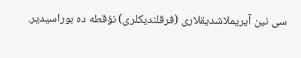سی نین آیریملاشدیقلاری (فرقلندیکلری) نؤقطه ده بوراسیدیر.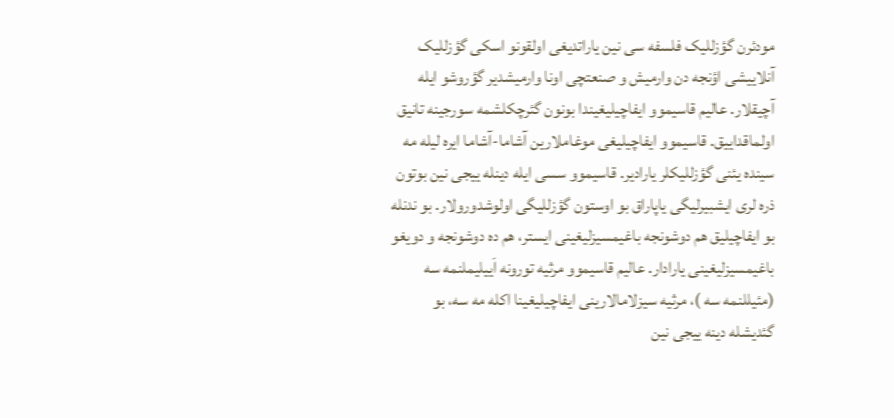مودئرن گؤزللیک فلسفه سی نین یاراتدیغی اولقونو اسکی گؤزللیک آنلاییشی اؤنجه دن وارمیش و صنعتچی اونا وارمیشدیر گؤروشو ایله آچیقلار. عالیم قاسیموو ایفاچیلیغیندا بونون گئرچکلشمه سورجینه تانیق اولماقداییق. قاسیموو ایفاچیلیغی موغاملارین آشاما-آشاما ایره لیله مه سینده یئنی گؤزللیکلر یارادیر. قاسیموو سسی ایله دینله ییجی نین بوتون ذره لری ایشبیرلیگی یاپاراق بو اوستون گؤزللیگی اولوشدورولار. بو ندنله بو ایفاچیلیق هم دوشونجه باغیمسیزلیغینی ایستر، هم ده دوشونجه و دویغو باغیمسیزلیغینی یارادار. عالیم قاسیموو مرثیه تورونه اَییلیملنمه سه (مئیللنمه سه )، مرثیه سیزلامالارینی ایفاچیلیغینا اکله مه سه، بو گئدیشله دینه ییجی نین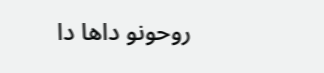روحونو داها دا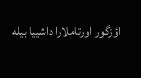اؤزگور اورتاملارا داشییا بیله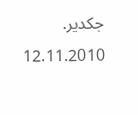جکدیر.
12.11.2010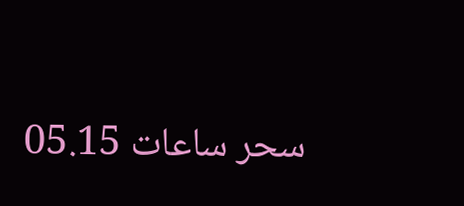سحر ساعات 05.15